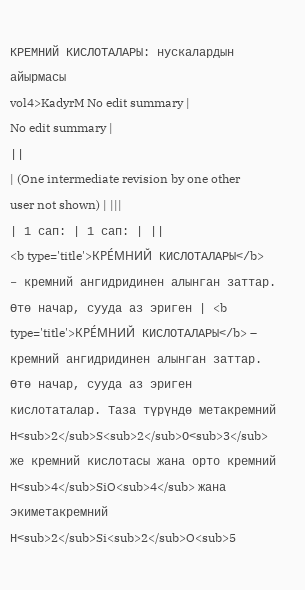КРЕМНИЙ КИСЛОТАЛАРЫ: нускалардын айырмасы
vol4>KadyrM No edit summary |
No edit summary |
||
| (One intermediate revision by one other user not shown) | |||
| 1 сап: | 1 сап: | ||
<b type='title'>КРЕ́МНИЙ КИСЛОТАЛАРЫ</b> – кремний ангидридинен алынган заттар. Өтө начар, сууда аз эриген | <b type='title'>КРЕ́МНИЙ КИСЛОТАЛАРЫ</b> – кремний ангидридинен алынган заттар. Өтө начар, сууда аз эриген кислотаталар. Таза түрүндө метакремний Н<sub>2</sub>S<sub>2</sub>О<sub>3</sub> же кремний кислотасы жана орто кремний Н<sub>4</sub>SiO<sub>4</sub> жана экиметакремний Н<sub>2</sub>Si<sub>2</sub>O<sub>5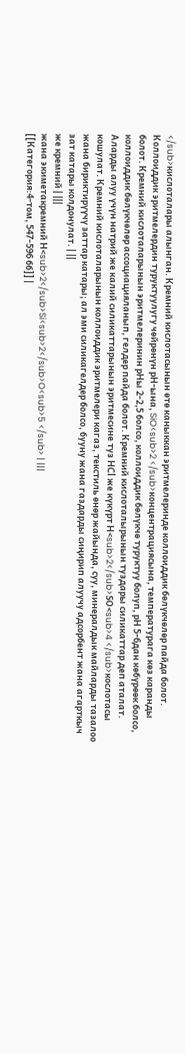</sub>кислоталары алынган. Кремний кислотасынын өтө каныккан эритмелеринде коллоиддик бөлүкчөлөр пайда болот. Коллоиддик эритмелердин туруктуулугу чөйрөнүн рН-ына, SiO<sub>2 </sub>концентрациясына, температурага көз каранды болот. Кремний кислоталарынын эритмелеринин рНы 2-2,5 болсо, коллоиддик бөлүкчө туруктуу болуп, рН 5-6дан көбүрөөк болсо, коллоиддик бөлүкчөлөр ассоциацияланып, гелдер пайда болот. Кремний кислоталырынын туздары силикаттар деп аталат. Аларды алуу үчүн натрий же калий силикаттарынын эритмесине туз НСl же күкүрт Н<sub>2</sub>SО<sub>4 </sub>кослотасы кошулат. Кремний кислоталарынын коллоиддик эритмелери кагаз, текстиль өнөр жайында, суу, минералдык майларды тазалоо жана бириктирүүчү заттар катары; ал эми силикагелдер болсо, бууну жана газдарды сиңирип алуучу адсорбент жана агарткыч зат катары колдонулат. | ||
же кремний | |||
жана экиметакремний Н<sub>2</sub>Si<sub>2</sub>O<sub>5 </sub> | |||
[[Категория:4-том, 547-596 бб]] |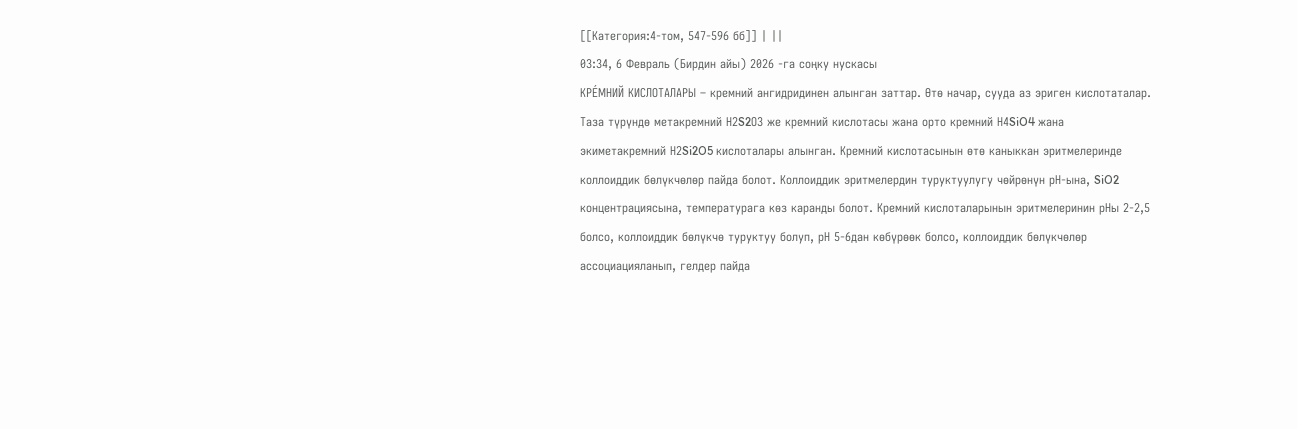[[Категория:4-том, 547-596 бб]] | ||
03:34, 6 Февраль (Бирдин айы) 2026 -га соңку нускасы
КРЕ́МНИЙ КИСЛОТАЛАРЫ – кремний ангидридинен алынган заттар. Өтө начар, сууда аз эриген кислотаталар. Таза түрүндө метакремний Н2S2О3 же кремний кислотасы жана орто кремний Н4SiO4 жана экиметакремний Н2Si2O5 кислоталары алынган. Кремний кислотасынын өтө каныккан эритмелеринде коллоиддик бөлүкчөлөр пайда болот. Коллоиддик эритмелердин туруктуулугу чөйрөнүн рН-ына, SiO2 концентрациясына, температурага көз каранды болот. Кремний кислоталарынын эритмелеринин рНы 2-2,5 болсо, коллоиддик бөлүкчө туруктуу болуп, рН 5-6дан көбүрөөк болсо, коллоиддик бөлүкчөлөр ассоциацияланып, гелдер пайда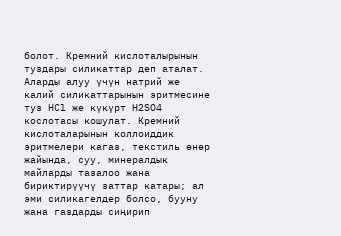болот. Кремний кислоталырынын туздары силикаттар деп аталат. Аларды алуу үчүн натрий же калий силикаттарынын эритмесине туз НСl же күкүрт Н2SО4 кослотасы кошулат. Кремний кислоталарынын коллоиддик эритмелери кагаз, текстиль өнөр жайында, суу, минералдык майларды тазалоо жана бириктирүүчү заттар катары; ал эми силикагелдер болсо, бууну жана газдарды сиңирип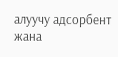алуучу адсорбент жана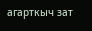агарткыч зат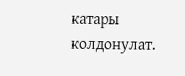катары колдонулат.